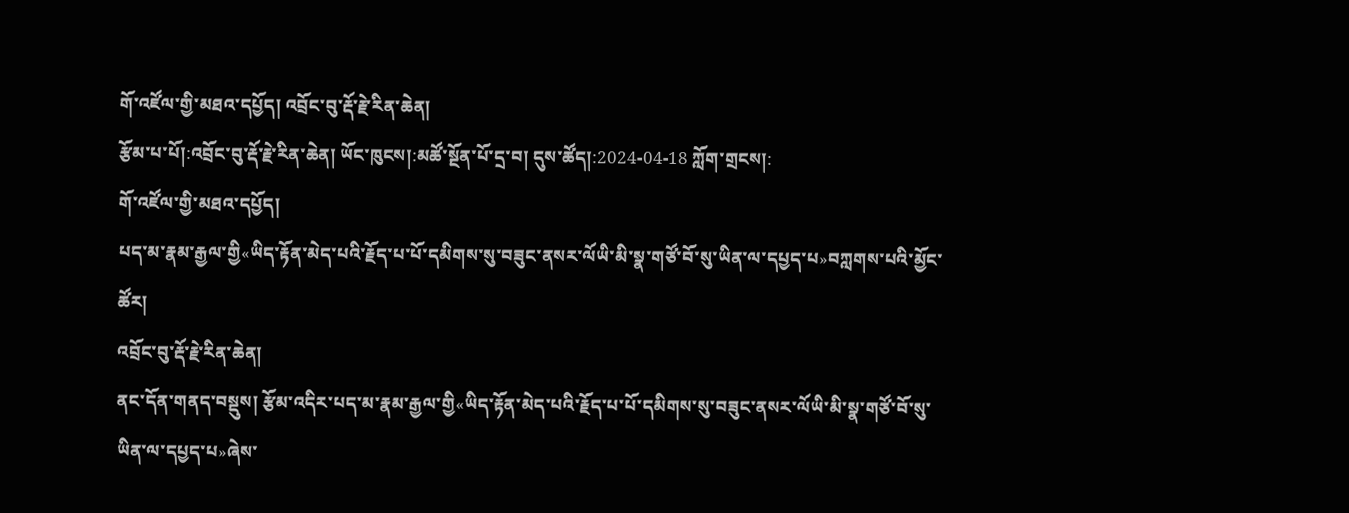གོ་འཛོལ་གྱི་མཐའ་དཔྱོད། འབྲོང་བུ་རྡོ་རྗེ་རིན་ཆེན།
རྩོམ་པ་པོ།:འབྲོང་བུ་རྡོ་རྗེ་རིན་ཆེན། ཡོང་ཁུངས།:མཚོ་སྔོན་པོ་དྲ་བ། དུས་ཚོད།:2024-04-18 ཀློག་གྲངས།:
གོ་འཛོལ་གྱི་མཐའ་དཔྱོད།
པད་མ་རྣམ་རྒྱལ་གྱི«ཡིད་རྟོན་མེད་པའི་རྗོད་པ་པོ་དམིགས་སུ་བཟུང་ནསར་ལོཡི་མི་སྣ་གཙོ་བོ་སུ་ཡིན་ལ་དཔྱད་པ»བཀླགས་པའི་མྱོང་ཚོར།
འབྲོང་བུ་རྡོ་རྗེ་རིན་ཆེན།
ནང་དོན་གནད་བསྡུས། རྩོམ་འདིར་པད་མ་རྣམ་རྒྱལ་གྱི«ཡིད་རྟོན་མེད་པའི་རྗོད་པ་པོ་དམིགས་སུ་བཟུང་ནསར་ལོཡི་མི་སྣ་གཙོ་བོ་སུ་ཡིན་ལ་དཔྱད་པ»ཞེས་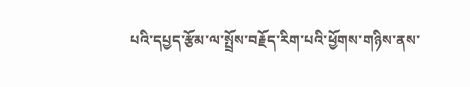པའི་དཔྱད་རྩོམ་ལ་སྤྲོས་བརྗོད་རིག་པའི་ཕྱོགས་གཉིས་ནས་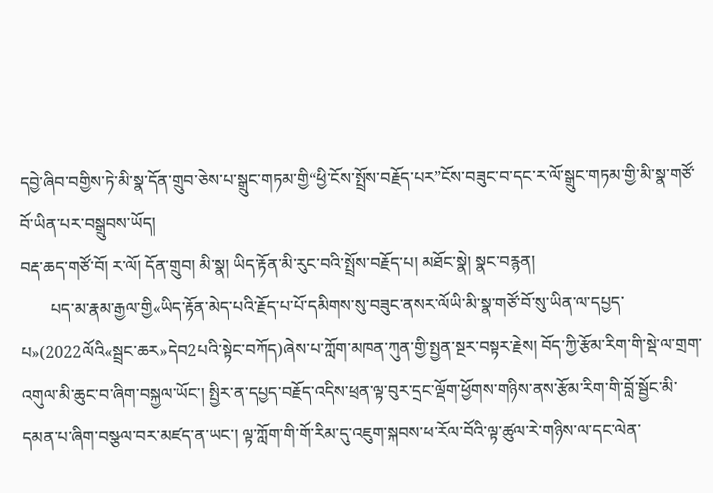དབྱེ་ཞིབ་བགྱིས་ཏེ་མི་སྣ་དོན་གྲུབ་ཅེས་པ་སྒྲུང་གཏམ་གྱི“ཕྱི་ངོས་སྤྲོས་བརྗོད་པར”ངོས་བཟུང་བ་དང་ར་ལོ་སྒྲུང་གཏམ་གྱི་མི་སྣ་གཙོ་བོ་ཡིན་པར་བསྒྲུབས་ཡོད།
བརྡ་ཆད་གཙོ་བོ། ར་ལོ། དོན་གྲུབ། མི་སྣ། ཡིད་རྟོན་མི་རུང་བའི་སྤྲོས་བརྗོད་པ། མཐོང་སྣེ། སྣང་བརྙན།
       པད་མ་རྣམ་རྒྱལ་གྱི«ཡིད་རྟོན་མེད་པའི་རྗོད་པ་པོ་དམིགས་སུ་བཟུང་ནསར་ལོཡི་མི་སྣ་གཙོ་བོ་སུ་ཡིན་ལ་དཔྱད་པ»(2022ལོའི«སྦྲང་ཆར»དེབ2པའི་སྟེང་བཀོད)ཞེས་པ་ཀློག་མཁན་ཀུན་གྱི་སྤྱན་སྔར་བསྟར་རྗེས། བོད་ཀྱི་རྩོམ་རིག་གི་སྡེ་ལ་གྲག་འགུལ་མི་ཆུང་བ་ཞིག་བསྐྱལ་ཡོང་། སྤྱིར་ན་དཔྱད་བརྗོད་འདིས་ཕྲན་ལྟ་བུར་དྲང་ལྡོག་ཕྱོགས་གཉིས་ནས་རྩོམ་རིག་གི་བློ་སྦྱོང་མི་དམན་པ་ཞིག་བསྩལ་བར་མཛད་ན་ཡང་། ལྟ་ཀློག་གི་གོ་རིམ་དུ་འཇུག་སྐབས་ཕ་རོལ་བོའི་ལྟ་ཚུལ་རེ་གཉིས་ལ་དང་ལེན་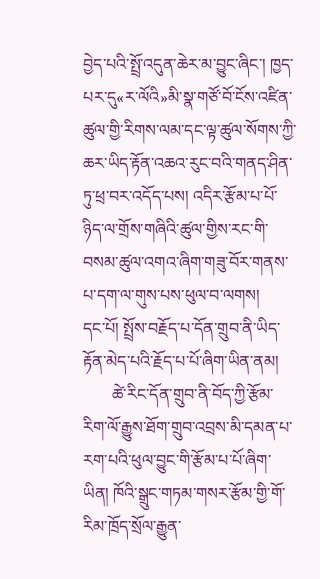བྱེད་པའི་སྤྲོ་འདུན་ཆེར་མ་བྱུང་ཞིང་། ཁྱད་པར་དུ«ར་ལོའི»མི་སྣ་གཙོ་བོ་ངོས་འཛིན་ཚུལ་གྱི་རིགས་ལམ་དང་ལྟ་ཚུལ་སོགས་ཀྱི་ཆར་ཡིད་རྟོན་འཆའ་རུང་བའི་གནད་ཤིན་ཏུ་ཕྲ་བར་འདོད་པས། འདིར་རྩོམ་པ་པོ་ཉིད་ལ་གྲོས་གཞིའི་ཚུལ་གྱིས་རང་གི་བསམ་ཚུལ་འགའ་ཞིག་གཟུ་བོར་གནས་པ་དག་ལ་གུས་པས་ཕུལ་བ་ལགས།
དང་པོ། སྤྲོས་བརྗོད་པ་དོན་གྲུབ་ནི་ཡིད་རྟོན་མེད་པའི་རྗོད་པ་པོ་ཞིག་ཡིན་ནམ།
       ཚེ་རིང་དོན་གྲུབ་ནི་བོད་ཀྱི་རྩོམ་རིག་ལོ་རྒྱུས་ཐོག་གྲུབ་འབྲས་མི་དམན་པ་རག་པའི་ཕུལ་བྱུང་གི་རྩོམ་པ་པོ་ཞིག་ཡིན། ཁོའི་སྒྲུང་གཏམ་གསར་རྩོམ་གྱི་གོ་རིམ་ཁྲོད་སྲོལ་རྒྱུན་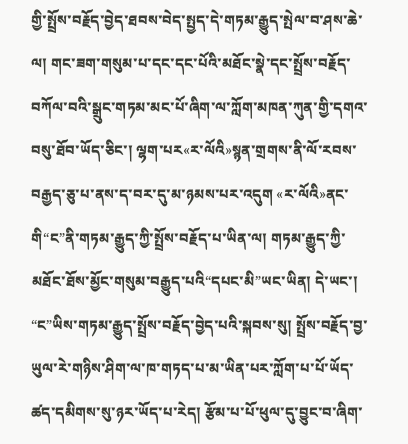གྱི་སྤྲོས་བརྗོད་བྱེད་ཐབས་བེད་སྤྱད་དེ་གཏམ་རྒྱུད་སྤེལ་བ་ཤས་ཆེ་ལ། གང་ཟག་གསུམ་པ་དང་དང་པོའི་མཐོང་སྣེ་དང་སྤྲོས་བརྗོད་བཀོལ་བའི་སྒྲུང་གཏམ་མང་པོ་ཞིག་ལ་ཀློག་མཁན་ཀུན་གྱི་དགའ་བསུ་ཐོབ་ཡོད་ཅིང་། ལྷག་པར«ར་ལོའི»སྙན་གྲགས་ནི་ལོ་རབས་བརྒྱད་ཅུ་པ་ནས་ད་བར་དུ་མ་ཉམས་པར་འདུག «ར་ལོའི»ནང་གི“ང”ནི་གཏམ་རྒྱུད་ཀྱི་སྤྲོས་བརྗོད་པ་ཡིན་ལ། གཏམ་རྒྱུད་ཀྱི་མཐོང་ཐོས་མྱོང་གསུམ་བརྒྱུད་པའི“དཔང་མི”ཡང་ཡིན། དེ་ཡང་། “ང”ཡིས་གཏམ་རྒྱུད་སྤྲོས་བརྗོད་བྱེད་པའི་སྐབས་སུ། སྤྲོས་བརྗོད་བྱ་ཡུལ་རེ་གཉིས་ཤིག་ལ་ཁ་གཏད་པ་མ་ཡིན་པར་ཀློག་པ་པོ་ཡོད་ཚད་དམིགས་སུ་ཉར་ཡོད་པ་རེད། རྩོམ་པ་པོ་ཕུལ་དུ་བྱུང་བ་ཞིག་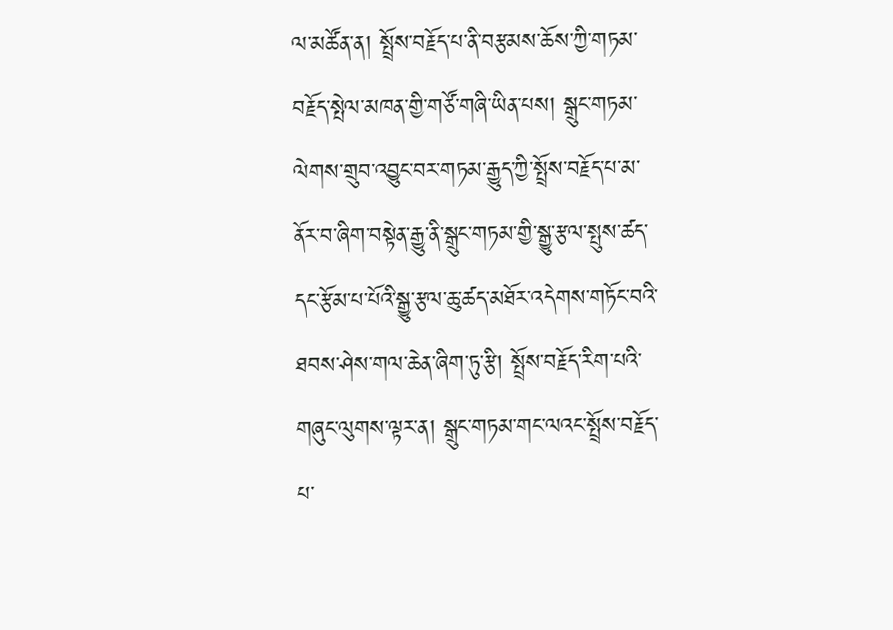ལ་མཚོན་ན། སྤྲོས་བརྗོད་པ་ནི་བརྩམས་ཆོས་ཀྱི་གཏམ་བརྗོད་སྤེལ་མཁན་གྱི་གཙོ་གཞི་ཡིན་པས། སྒྲུང་གཏམ་ལེགས་གྲུབ་འབྱུང་བར་གཏམ་རྒྱུད་ཀྱི་སྤྲོས་བརྗོད་པ་མ་ནོར་བ་ཞིག་བསྟེན་རྒྱུ་ནི་སྒྲུང་གཏམ་གྱི་སྒྱུ་རྩལ་སྤུས་ཚད་དང་རྩོམ་པ་པོའི་སྒྱུ་རྩལ་ཆུ་ཚད་མཐོར་འདེགས་གཏོང་བའི་ཐབས་ཤེས་གལ་ཆེན་ཞིག་ཏུ་རྩི། སྤྲོས་བརྗོད་རིག་པའི་གཞུང་ལུགས་ལྟར་ན། སྒྲུང་གཏམ་གང་ལའང་སྤྲོས་བརྗོད་པ་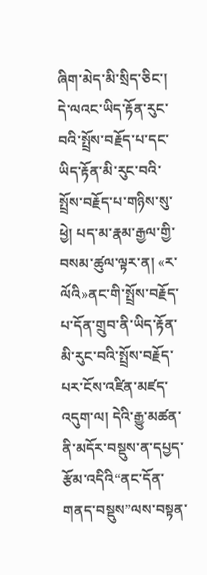ཞིག་མེད་མི་སྲིད་ཅིང་། དེ་ལའང་ཡིད་རྟོན་རུང་བའི་སྤྲོས་བརྗོད་པ་དང་ཡིད་རྟོན་མི་རུང་བའི་སྤྲོས་བརྗོད་པ་གཉིས་སུ་ཕྱེ། པད་མ་རྣམ་རྒྱལ་གྱི་བསམ་ཚུལ་ལྟར་ན། «ར་ལོའི»ནང་གི་སྤྲོས་བརྗོད་པ་དོན་གྲུབ་ནི་ཡིད་རྟོན་མི་རུང་བའི་སྤྲོས་བརྗོད་པར་ངོས་འཛིན་མཛད་འདུག་ལ། དེའི་རྒྱུ་མཚན་ནི་མདོར་བསྡུས་ན་དཔྱད་རྩོམ་འདིའི“ནང་དོན་གནད་བསྡུས”ལས་བསྟན་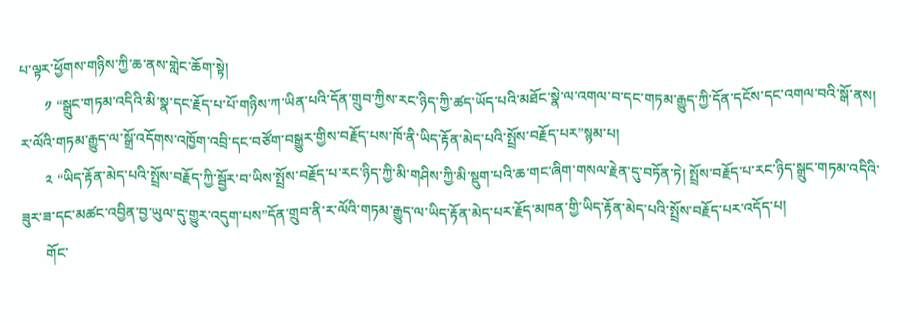པ་ལྟར་ཕྱོགས་གཉིས་ཀྱི་ཆ་ནས་གླེང་ཆོག་སྟེ།
       ༡ “སྒྲུང་གཏམ་འདིའི་མི་སྣ་དང་རྗོད་པ་པོ་གཉིས་ཀ་ཡིན་པའི་དོན་གྲུབ་ཀྱིས་རང་ཉིད་ཀྱི་ཚད་ཡོད་པའི་མཐོང་སྣེ་ལ་འགལ་བ་དང་གཏམ་རྒྱུད་ཀྱི་དོན་དངོས་དང་འགལ་བའི་སྒོ་ནས། ར་ལོའི་གཏམ་རྒྱུད་ལ་སྒྲོ་འདོགས་འཁྱོག་འབྲི་དང་བཙོག་བསྒྱུར་གྱིས་བརྗོད་པས་ཁོ་ནི་ཡིད་རྟོན་མེད་པའི་སྤྲོས་བརྗོད་པར”སྙམ་པ།
       ༢ “ཡིད་རྟོན་མེད་པའི་སྤྲོས་བརྗོད་ཀྱི་སྦྱོར་བ་ཡིས་སྤྲོས་བརྗོད་པ་རང་ཉིད་ཀྱི་མི་གཤིས་ཀྱི་མི་སྡུག་པའི་ཆ་གང་ཞིག་གསལ་རྗེན་དུ་བཏོན་ཏེ། སྤྲོས་བརྗོད་པ་རང་ཉིད་སྒྲུང་གཏམ་འདིའི་ཟུར་ཟ་དང་མཚང་འབྱིན་བྱ་ཡུལ་དུ་གྱུར་འདུག་པས”དོན་གྲུབ་ནི་ར་ལོའི་གཏམ་རྒྱུད་ལ་ཡིད་རྟོན་མེད་པར་རྗོད་མཁན་གྱི་ཡིད་རྟོན་མེད་པའི་སྤྲོས་བརྗོད་པར་འདོད་པ།
       གོང་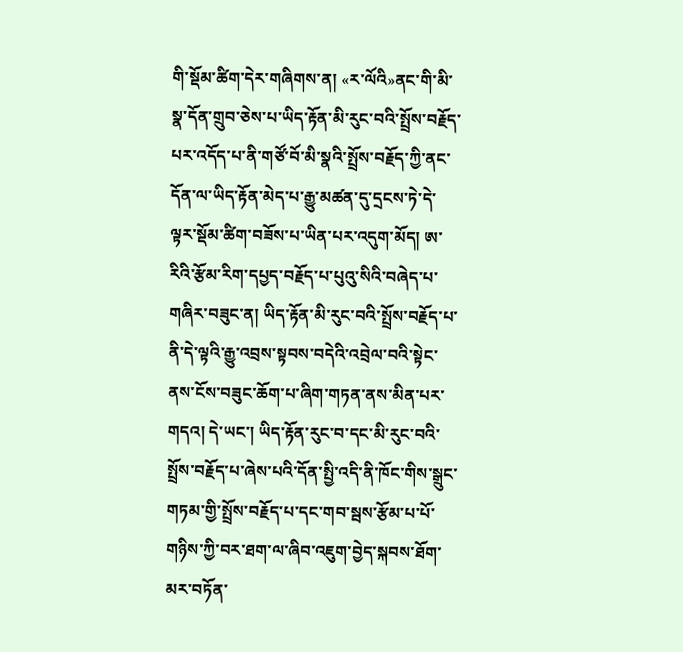གི་སྡོམ་ཚིག་དེར་གཞིགས་ན། «ར་ལོའི»ནང་གི་མི་སྣ་དོན་གྲུབ་ཅེས་པ་ཡིད་རྟོན་མི་རུང་བའི་སྤྲོས་བརྗོད་པར་འདོད་པ་ནི་གཙོ་བོ་མི་སྣའི་སྤྲོས་བརྗོད་ཀྱི་ནང་དོན་ལ་ཡིད་རྟོན་མེད་པ་རྒྱུ་མཚན་དུ་དྲངས་ཏེ་དེ་ལྟར་སྡོམ་ཚིག་བཟོས་པ་ཡིན་པར་འདུག་མོད། ཨ་རིའི་རྩོམ་རིག་དཔྱད་བརྗོད་པ་པུའུ་སིའི་བཞེད་པ་གཞིར་བཟུང་ན། ཡིད་རྟོན་མི་རུང་བའི་སྤྲོས་བརྗོད་པ་ནི་དེ་ལྟའི་རྒྱུ་འབྲས་སྟབས་བདེའི་འབྲེལ་བའི་སྟེང་ནས་ངོས་བཟུང་ཆོག་པ་ཞིག་གཏན་ནས་མིན་པར་གདའ། དེ་ཡང་། ཡིད་རྟོན་རུང་བ་དང་མི་རུང་བའི་སྤྲོས་བརྗོད་པ་ཞེས་པའི་དོན་སྤྱི་འདི་ནི་ཁོང་གིས་སྒྲུང་གཏམ་གྱི་སྤྲོས་བརྗོད་པ་དང་གབ་སྦས་རྩོམ་པ་པོ་གཉིས་ཀྱི་བར་ཐག་ལ་ཞིབ་འཇུག་བྱེད་སྐབས་ཐོག་མར་བཏོན་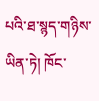པའི་ཐ་སྙད་གཉིས་ཡིན་ཏེ། ཁོང་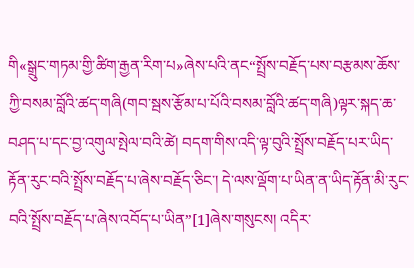གི«སྒྲུང་གཏམ་གྱི་ཚིག་རྒྱན་རིག་པ»ཞེས་པའི་ནང“སྤྲོས་བརྗོད་པས་བརྩམས་ཆོས་ཀྱི་བསམ་བློའི་ཚད་གཞི(གབ་སྦས་རྩོམ་པ་པོའི་བསམ་བློའི་ཚད་གཞི)ལྟར་སྐད་ཆ་བཤད་པ་དང་བྱ་འགུལ་སྤེལ་བའི་ཚེ། བདག་གིས་འདི་ལྟ་བུའི་སྤྲོས་བརྗོད་པར་ཡིད་རྟོན་རུང་བའི་སྤྲོས་བརྗོད་པ་ཞེས་བརྗོད་ཅིང་། དེ་ལས་ལྡོག་པ་ཡིན་ན་ཡིད་རྟོན་མི་རུང་བའི་སྤྲོས་བརྗོད་པ་ཞེས་འབོད་པ་ཡིན”[1]ཞེས་གསུངས། འདིར་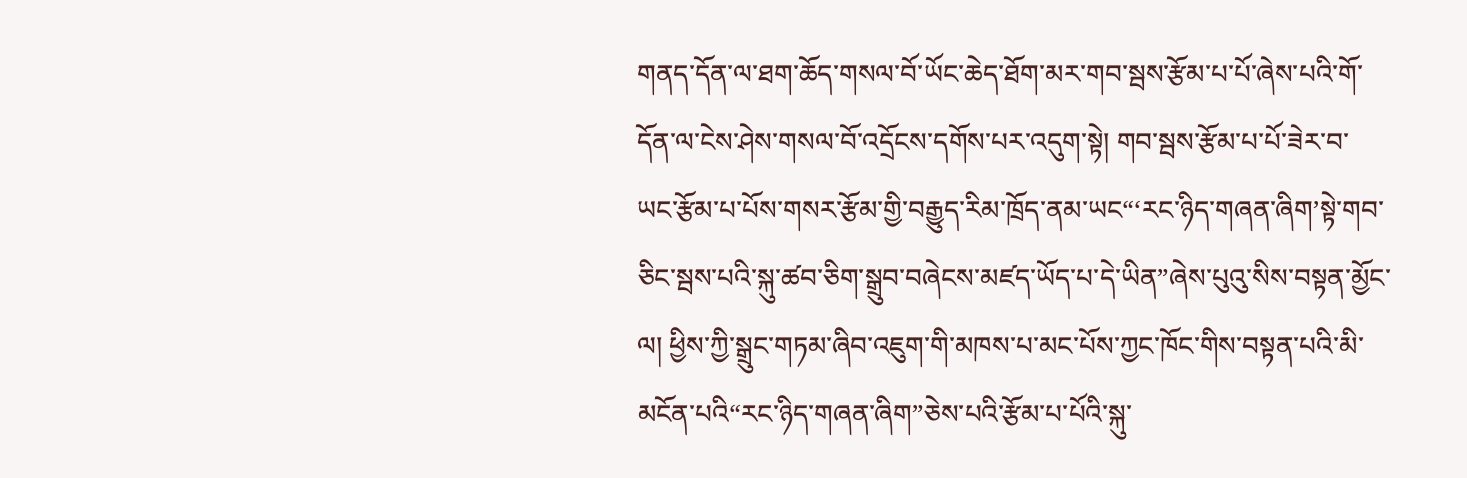གནད་དོན་ལ་ཐག་ཆོད་གསལ་བོ་ཡོང་ཆེད་ཐོག་མར་གབ་སྦས་རྩོམ་པ་པོ་ཞེས་པའི་གོ་དོན་ལ་ངེས་ཤེས་གསལ་བོ་འདྲོངས་དགོས་པར་འདུག་སྟེ། གབ་སྦས་རྩོམ་པ་པོ་ཟེར་བ་ཡང་རྩོམ་པ་པོས་གསར་རྩོམ་གྱི་བརྒྱུད་རིམ་ཁྲོད་ནམ་ཡང“‘རང་ཉིད་གཞན་ཞིག’སྟེ་གབ་ཅིང་སྦས་པའི་སྐུ་ཚབ་ཅིག་སྒྲུབ་བཞེངས་མཛད་ཡོད་པ་དེ་ཡིན”ཞེས་པུའུ་སིས་བསྟན་མྱོང་ལ། ཕྱིས་ཀྱི་སྒྲུང་གཏམ་ཞིབ་འཇུག་གི་མཁས་པ་མང་པོས་ཀྱང་ཁོང་གིས་བསྟན་པའི་མི་མངོན་པའི“རང་ཉིད་གཞན་ཞིག”ཅེས་པའི་རྩོམ་པ་པོའི་སྐུ་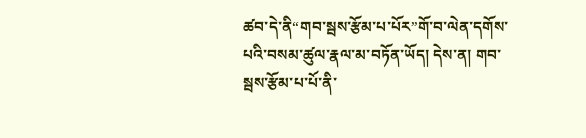ཚབ་དེ་ནི“གབ་སྦས་རྩོམ་པ་པོར”གོ་བ་ལེན་དགོས་པའི་བསམ་ཚུལ་རྣལ་མ་བཏོན་ཡོད། དེས་ན། གབ་སྦས་རྩོམ་པ་པོ་ནི་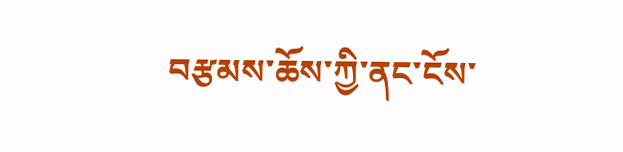བརྩམས་ཆོས་ཀྱི་ནང་ངོས་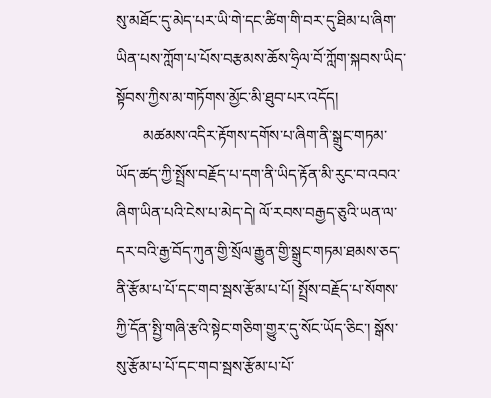སུ་མཐོང་དུ་མེད་པར་ཡི་གེ་དང་ཚིག་གི་བར་དུ་ཐིམ་པ་ཞིག་ཡིན་པས་ཀློག་པ་པོས་བརྩམས་ཆོས་ཧྲིལ་བོ་ཀློག་སྐབས་ཡིད་སྟོབས་ཀྱིས་མ་གཏོགས་མྱོང་མི་ཐུབ་པར་འདོད།
       མཚམས་འདིར་རྟོགས་དགོས་པ་ཞིག་ནི་སྒྲུང་གཏམ་ཡོད་ཚད་ཀྱི་སྤྲོས་བརྗོད་པ་དག་ནི་ཡིད་རྟོན་མི་རུང་བ་འབའ་ཞིག་ཡིན་པའི་ངེས་པ་མེད་དེ། ལོ་རབས་བརྒྱད་ཅུའི་ཡན་ལ་དར་བའི་རྒྱ་བོད་ཀུན་གྱི་སྲོལ་རྒྱུན་གྱི་སྒྲུང་གཏམ་ཐམས་ཅད་ནི་རྩོམ་པ་པོ་དང་གབ་སྦས་རྩོམ་པ་པོ། སྤྲོས་བརྗོད་པ་སོགས་ཀྱི་དོན་སྤྱི་གཞི་རྩའི་སྟེང་གཅིག་གྱུར་དུ་སོང་ཡོད་ཅིང་། སྒོས་སུ་རྩོམ་པ་པོ་དང་གབ་སྦས་རྩོམ་པ་པོ་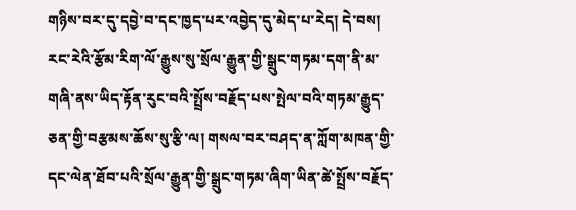གཉིས་བར་དུ་དབྱེ་བ་དང་ཁྱད་པར་འབྱེད་དུ་མེད་པ་རེད། དེ་བས། རང་རེའི་རྩོམ་རིག་ལོ་རྒྱུས་སུ་སྲོལ་རྒྱུན་གྱི་སྒྲུང་གཏམ་དག་ནི་མ་གཞི་ནས་ཡིད་རྟོན་རུང་བའི་སྤྲོས་བརྗོད་པས་སྤེལ་བའི་གཏམ་རྒྱུད་ཅན་གྱི་བརྩམས་ཆོས་སུ་རྩི་ལ། གསལ་བར་བཤད་ན་ཀློག་མཁན་གྱི་དང་ལེན་ཐོབ་པའི་སྲོལ་རྒྱུན་གྱི་སྒྲུང་གཏམ་ཞིག་ཡིན་ཚེ་སྤྲོས་བརྗོད་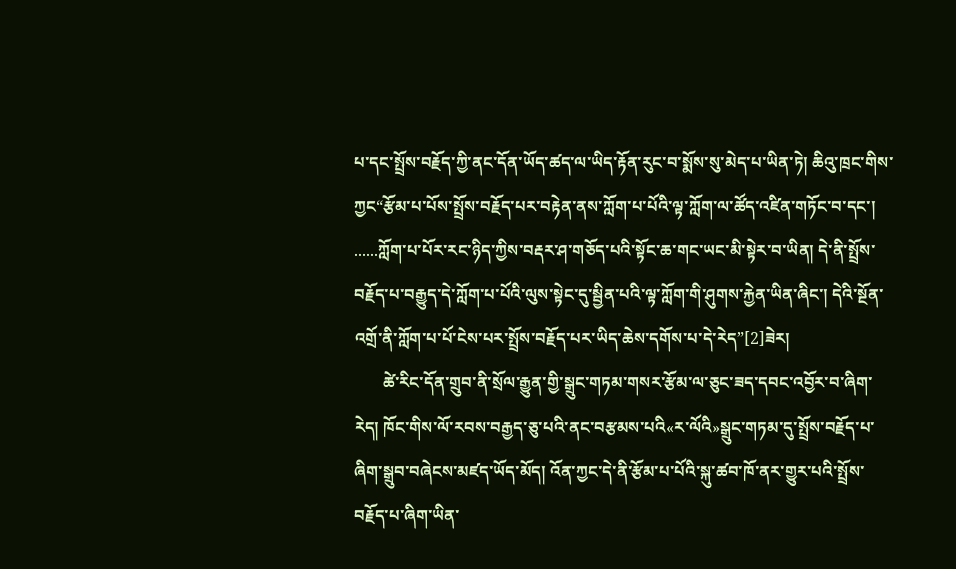པ་དང་སྤྲོས་བརྗོད་ཀྱི་ནང་དོན་ཡོད་ཚད་ལ་ཡིད་རྟོན་རུང་བ་སྨོས་སུ་མེད་པ་ཡིན་ཏེ། ཆིའུ་ཁྲང་གིས་ཀྱང“རྩོམ་པ་པོས་སྤྲོས་བརྗོད་པར་བརྟེན་ནས་ཀློག་པ་པོའི་ལྟ་ཀློག་ལ་ཚོད་འཛིན་གཏོང་བ་དང་། ......ཀློག་པ་པོར་རང་ཉིད་ཀྱིས་བརྡར་ཤ་གཅོད་པའི་སྟོང་ཆ་གང་ཡང་མི་སྟེར་བ་ཡིན། དེ་ནི་སྤྲོས་བརྗོད་པ་བརྒྱུད་དེ་ཀློག་པ་པོའི་ལུས་སྟེང་དུ་སྦྱིན་པའི་ལྟ་ཀློག་གི་ཤུགས་རྐྱེན་ཡིན་ཞིང་། དེའི་སྔོན་འགྲོ་ནི་ཀློག་པ་པོ་ངེས་པར་སྤྲོས་བརྗོད་པར་ཡིད་ཆེས་དགོས་པ་དེ་རེད”[2]ཟེར།
       ཚེ་རིང་དོན་གྲུབ་ནི་སྲོལ་རྒྱུན་གྱི་སྒྲུང་གཏམ་གསར་རྩོམ་ལ་ཅུང་ཟད་དབང་འབྱོར་བ་ཞིག་རེད། ཁོང་གིས་ལོ་རབས་བརྒྱད་ཅུ་པའི་ནང་བརྩམས་པའི«ར་ལོའི»སྒྲུང་གཏམ་དུ་སྤྲོས་བརྗོད་པ་ཞིག་སྒྲུབ་བཞེངས་མཛད་ཡོད་མོད། འོན་ཀྱང་དེ་ནི་རྩོམ་པ་པོའི་སྐུ་ཚབ་ཁོ་ནར་གྱུར་པའི་སྤྲོས་བརྗོད་པ་ཞིག་ཡིན་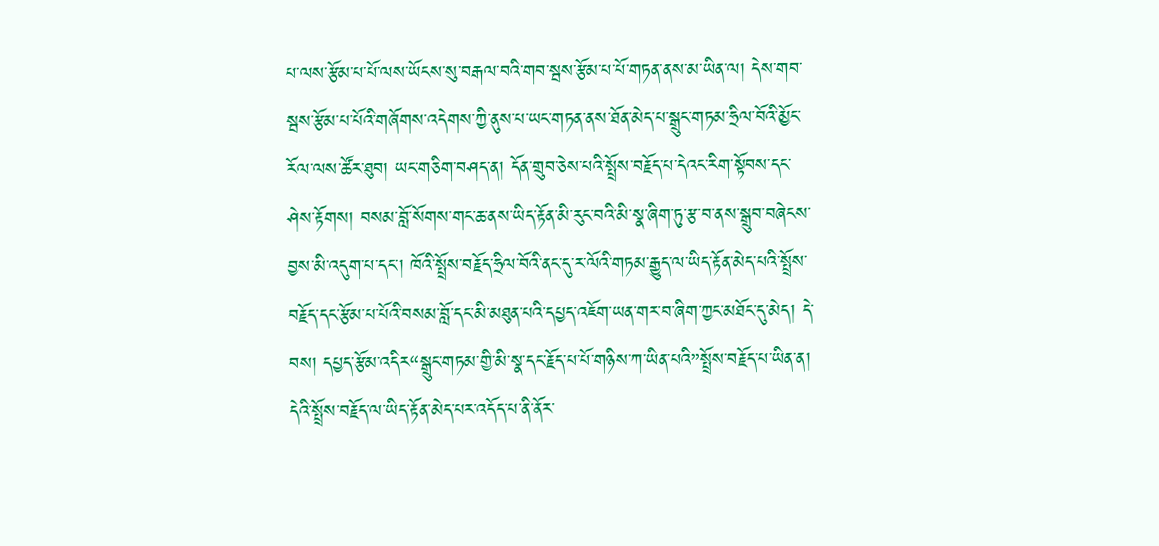པ་ལས་རྩོམ་པ་པོ་ལས་ཡོངས་སུ་བརྒལ་བའི་གབ་སྦས་རྩོམ་པ་པོ་གཏན་ནས་མ་ཡིན་ལ། དེས་གབ་སྦས་རྩོམ་པ་པོའི་གཞོགས་འདེགས་ཀྱི་ནུས་པ་ཡང་གཏན་ནས་ཐོན་མེད་པ་སྒྲུང་གཏམ་ཧྲིལ་བོའི་མྱོང་རོལ་ལས་ཚོར་ཐུབ། ཡང་གཅིག་བཤད་ན། དོན་གྲུབ་ཅེས་པའི་སྤྲོས་བརྗོད་པ་དེའང་རིག་སྟོབས་དང་ཤེས་རྟོགས། བསམ་བློ་སོགས་གང་ཆ་ནས་ཡིད་རྟོན་མི་རུང་བའི་མི་སྣ་ཞིག་ཏུ་རྩ་བ་ནས་སྒྲུབ་བཞེངས་བྱས་མི་འདུག་པ་དང་། ཁོའི་སྤྲོས་བརྗོད་ཧྲིལ་བོའི་ནང་དུ་ར་ལོའི་གཏམ་རྒྱུད་ལ་ཡིད་རྟོན་མེད་པའི་སྤྲོས་བརྗོད་དང་རྩོམ་པ་པོའི་བསམ་བློ་དང་མི་མཐུན་པའི་དཔྱད་འཇོག་ཡན་གར་བ་ཞིག་ཀྱང་མཐོང་དུ་མེད། དེ་བས། དཔྱད་རྩོམ་འདིར“སྒྲུང་གཏམ་གྱི་མི་སྣ་དང་རྗོད་པ་པོ་གཉིས་ཀ་ཡིན་པའི”སྤྲོས་བརྗོད་པ་ཡིན་ན། དེའི་སྤྲོས་བརྗོད་ལ་ཡིད་རྟོན་མེད་པར་འདོད་པ་ནི་ནོར་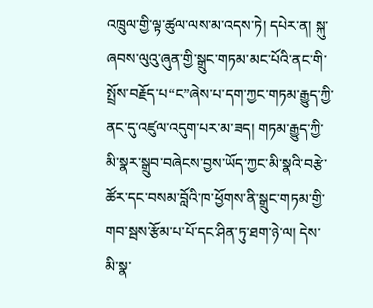འཁྲུལ་གྱི་ལྟ་ཚུལ་ལས་མ་འདས་ཏེ། དཔེར་ན། སྐུ་ཞབས་ལུའུ་ཞུན་གྱི་སྒྲུང་གཏམ་མང་པོའི་ནང་གི་སྤྲོས་བརྗོད་པ“ང”ཞེས་པ་དག་ཀྱང་གཏམ་རྒྱུད་ཀྱི་ནང་དུ་འཛུལ་འདུག་པར་མ་ཟད། གཏམ་རྒྱུད་ཀྱི་མི་སྣར་སྒྲུབ་བཞེངས་བྱས་ཡོད་ཀྱང་མི་སྣའི་བརྩེ་ཚོར་དང་བསམ་བློའི་ཁ་ཕྱོགས་ནི་སྒྲུང་གཏམ་གྱི་གབ་སྦས་རྩོམ་པ་པོ་དང་ཤིན་ཏུ་ཐག་ཉེ་ལ། དེས་མི་སྣ་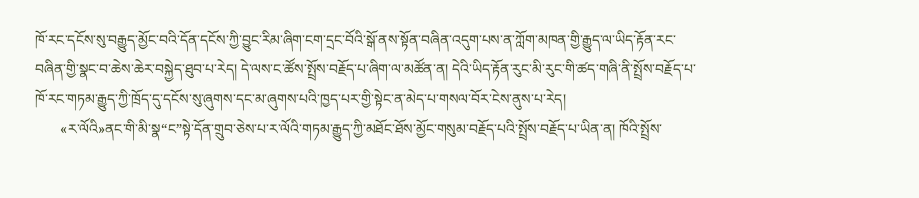ཁོ་རང་དངོས་སུ་བརྒྱུད་མྱོང་བའི་དོན་དངོས་ཀྱི་བྱུང་རིམ་ཞིག་ངག་དྲང་བོའི་སྒོ་ནས་སྟོན་བཞིན་འདུག་པས་ན་ཀློག་མཁན་གྱི་རྒྱུད་ལ་ཡིད་རྟོན་རང་བཞིན་གྱི་སྣང་བ་ཆེས་ཆེར་བསྐྱེད་ཐུབ་པ་རེད། དེ་ལས་ང་ཚོས་སྤྲོས་བརྗོད་པ་ཞིག་ལ་མཚོན་ན། དེའི་ཡིད་རྟོན་རུང་མི་རུང་གི་ཚད་གཞི་ནི་སྤྲོས་བརྗོད་པ་ཁོ་རང་གཏམ་རྒྱུད་ཀྱི་ཁྲོད་དུ་དངོས་སུ་ཞུགས་དང་མ་ཞུགས་པའི་ཁྱད་པར་གྱི་སྟེང་ན་མེད་པ་གསལ་བོར་ངེས་ནུས་པ་རེད།
       «ར་ལོའི»ནང་གི་མི་སྣ“ང”སྟེ་དོན་གྲུབ་ཅེས་པ་ར་ལོའི་གཏམ་རྒྱུད་ཀྱི་མཐོང་ཐོས་མྱོང་གསུམ་བརྗོད་པའི་སྤྲོས་བརྗོད་པ་ཡིན་ན། ཁོའི་སྤྲོས་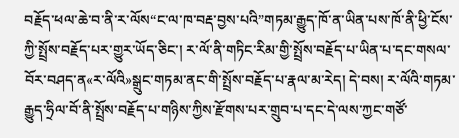བརྗོད་ཕལ་ཆེ་བ་ནི་ར་ལོས“ང་ལ་ཁ་བརྡ་བྱས་པའི”གཏམ་རྒྱུད་ཁོ་ན་ཡིན་པས་ཁོ་ནི་ཕྱི་ངོས་ཀྱི་སྤྲོས་བརྗོད་པར་གྱུར་ཡོད་ཅིང་། ར་ལོ་ནི་གཏིང་རིམ་གྱི་སྤྲོས་བརྗོད་པ་ཡིན་པ་དང་གསལ་བོར་བཤད་ན«ར་ལོའི»སྒྲུང་གཏམ་ནང་གི་སྤྲོས་བརྗོད་པ་རྣལ་མ་རེད། དེ་བས། ར་ལོའི་གཏམ་རྒྱུད་ཧྲིལ་བོ་ནི་སྤྲོས་བརྗོད་པ་གཉིས་ཀྱིས་རྫོགས་པར་གྲུབ་པ་དང་དེ་ལས་ཀྱང་གཙོ་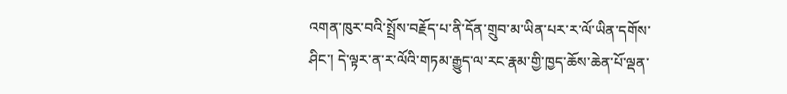འགན་ཁུར་བའི་སྤྲོས་བརྗོད་པ་ནི་དོན་གྲུབ་མ་ཡིན་པར་ར་ལོ་ཡིན་དགོས་ཤིང་། དེ་ལྟར་ན་ར་ལོའི་གཏམ་རྒྱུད་ལ་རང་རྣམ་གྱི་ཁྱད་ཆོས་ཆེན་པོ་ལྡན་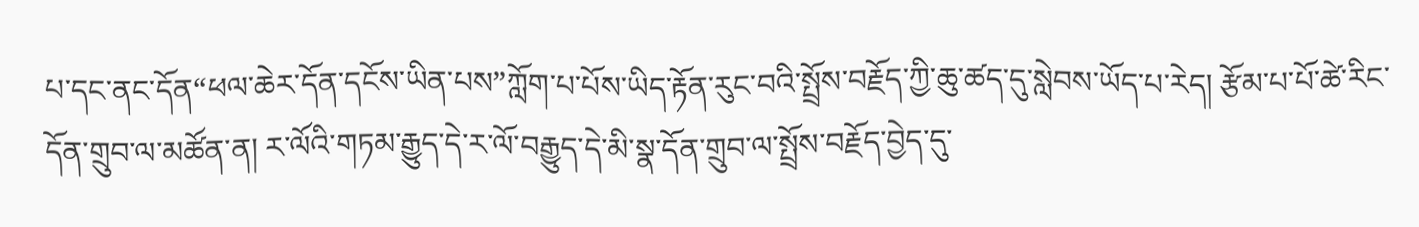པ་དང་ནང་དོན“ཕལ་ཆེར་དོན་དངོས་ཡིན་པས”ཀློག་པ་པོས་ཡིད་རྟོན་རུང་བའི་སྤྲོས་བརྗོད་ཀྱི་ཆུ་ཚད་དུ་སླེབས་ཡོད་པ་རེད། རྩོམ་པ་པོ་ཚེ་རིང་དོན་གྲུབ་ལ་མཚོན་ན། ར་ལོའི་གཏམ་རྒྱུད་དེ་ར་ལོ་བརྒྱུད་དེ་མི་སྣ་དོན་གྲུབ་ལ་སྤྲོས་བརྗོད་བྱེད་དུ་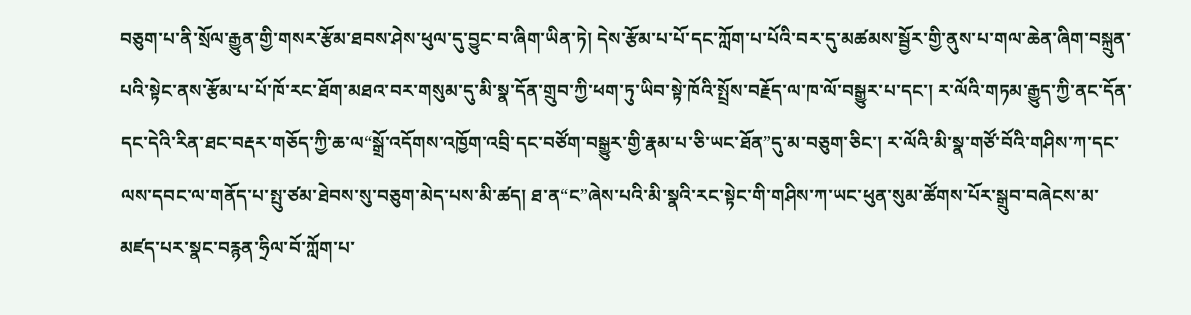བཅུག་པ་ནི་སྲོལ་རྒྱུན་གྱི་གསར་རྩོམ་ཐབས་ཤེས་ཕུལ་དུ་བྱུང་བ་ཞིག་ཡིན་ཏེ། དེས་རྩོམ་པ་པོ་དང་ཀློག་པ་པོའི་བར་དུ་མཚམས་སྦྱོར་གྱི་ནུས་པ་གལ་ཆེན་ཞིག་བསྐྲུན་པའི་སྟེང་ནས་རྩོམ་པ་པོ་ཁོ་རང་ཐོག་མཐའ་བར་གསུམ་དུ་མི་སྣ་དོན་གྲུབ་ཀྱི་ཕག་ཏུ་ཡིབ་སྟེ་ཁོའི་སྤྲོས་བརྗོད་ལ་ཁ་ལོ་བསྒྱུར་པ་དང་། ར་ལོའི་གཏམ་རྒྱུད་ཀྱི་ནང་དོན་དང་དེའི་རིན་ཐང་བརྡར་གཅོད་ཀྱི་ཆ་ལ“སྒྲོ་འདོགས་འཁྱོག་འབྲི་དང་བཙོག་བསྒྱུར་གྱི་རྣམ་པ་ཅི་ཡང་ཐོན”དུ་མ་བཅུག་ཅིང་། ར་ལོའི་མི་སྣ་གཙོ་བོའི་གཤིས་ཀ་དང་ལས་དབང་ལ་གནོད་པ་སྤུ་ཙམ་ཐེབས་སུ་བཅུག་མེད་པས་མི་ཚད། ཐ་ན“ང”ཞེས་པའི་མི་སྣའི་རང་སྟེང་གི་གཤིས་ཀ་ཡང་ཕུན་སུམ་ཚོགས་པོར་སྒྲུབ་བཞེངས་མ་མཛད་པར་སྣང་བརྙན་ཧྲིལ་བོ་ཀློག་པ་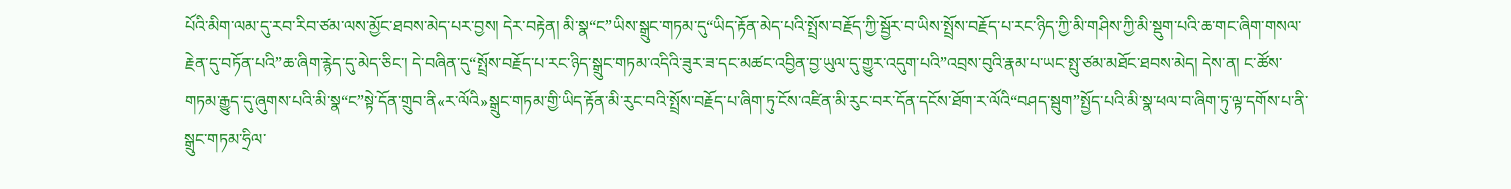པོའི་མིག་ལམ་དུ་རབ་རིབ་ཙམ་ལས་མྱོང་ཐབས་མེད་པར་བྱས། དེར་བརྟེན། མི་སྣ“ང”ཡིས་སྒྲུང་གཏམ་དུ“ཡིད་རྟོན་མེད་པའི་སྤྲོས་བརྗོད་ཀྱི་སྦྱོར་བ་ཡིས་སྤྲོས་བརྗོད་པ་རང་ཉིད་ཀྱི་མི་གཤིས་ཀྱི་མི་སྡུག་པའི་ཆ་གང་ཞིག་གསལ་རྗེན་དུ་བཏོན་པའི”ཆ་ཞིག་རྙེད་དུ་མེད་ཅིང་། དེ་བཞིན་དུ“སྤྲོས་བརྗོད་པ་རང་ཉིད་སྒྲུང་གཏམ་འདིའི་ཟུར་ཟ་དང་མཚང་འབྱིན་བྱ་ཡུལ་དུ་གྱུར་འདུག་པའི”འབྲས་བུའི་རྣམ་པ་ཡང་སྤུ་ཙམ་མཐོང་ཐབས་མེད། དེས་ན། ང་ཚོས་གཏམ་རྒྱུད་དུ་ཞུགས་པའི་མི་སྣ“ང”སྟེ་དོན་གྲུབ་ནི«ར་ལོའི»སྒྲུང་གཏམ་གྱི་ཡིད་རྟོན་མི་རུང་བའི་སྤྲོས་བརྗོད་པ་ཞིག་ཏུ་ངོས་འཛིན་མི་རུང་བར་དོན་དངོས་ཐོག་ར་ལོའི“བཤད་སྦུག”སྤྱོད་པའི་མི་སྣ་ཕལ་བ་ཞིག་ཏུ་ལྟ་དགོས་པ་ནི་སྒྲུང་གཏམ་ཧྲིལ་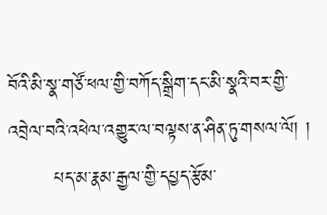བོའི་མི་སྣ་གཙོ་ཕལ་གྱི་བཀོད་སྒྲིག་དང་མི་སྣའི་བར་གྱི་འབྲེལ་བའི་འཕེལ་འགྱུར་ལ་བལྟས་ན་ཤིན་ཏུ་གསལ་ལོ། །
       པད་མ་རྣམ་རྒྱལ་གྱི་དཔྱད་རྩོམ་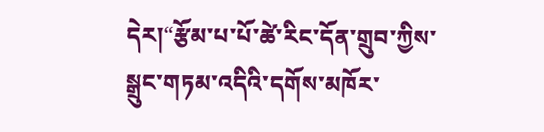དེར།“རྩོམ་པ་པོ་ཚེ་རིང་དོན་གྲུབ་ཀྱིས་སྒྲུང་གཏམ་འདིའི་དགོས་མཁོར་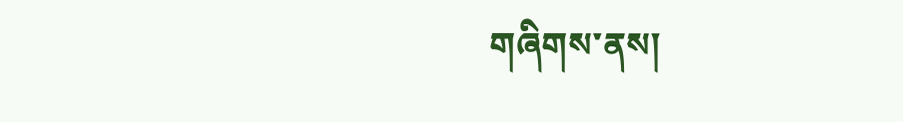གཞིགས་ནས།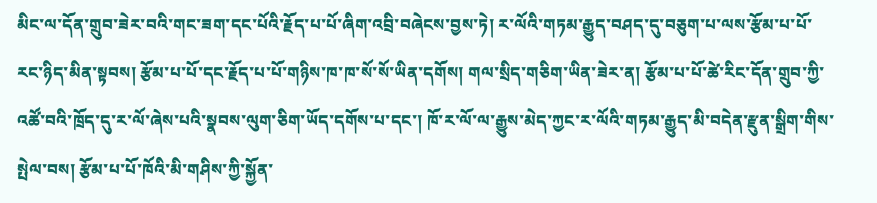མིང་ལ་དོན་གྲུབ་ཟེར་བའི་གང་ཟག་དང་པོའི་རྗོད་པ་པོ་ཞིག་འབྲི་བཞེངས་བྱས་ཏེ། ར་ལོའི་གཏམ་རྒྱུད་བཤད་དུ་བཅུག་པ་ལས་རྩོམ་པ་པོ་རང་ཉིད་མིན་སྟབས། རྩོམ་པ་པོ་དང་རྗོད་པ་པོ་གཉིས་ཁ་ཁ་སོ་སོ་ཡིན་དགོས། གལ་སྲིད་གཅིག་ཡིན་ཟེར་ན། རྩོམ་པ་པོ་ཚེ་རིང་དོན་གྲུབ་ཀྱི་འཚོ་བའི་ཁྲོད་དུ་ར་ལོ་ཞེས་པའི་སྣབས་ལུག་ཅིག་ཡོད་དགོས་པ་དང་། ཁོ་ར་ལོ་ལ་རྒྱུས་མེད་ཀྱང་ར་ལོའི་གཏམ་རྒྱུད་མི་བདེན་རྫུན་སྒྲིག་གིས་སྤེལ་བས། རྩོམ་པ་པོ་ཁོའི་མི་གཤིས་ཀྱི་སྐྱོན་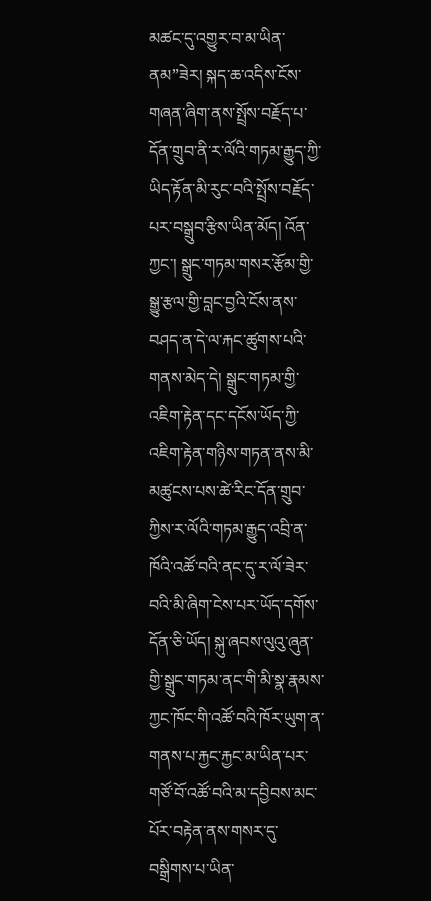མཚང་དུ་འགྱུར་བ་མ་ཡིན་ནམ”ཟེར། སྐད་ཆ་འདིས་ངོས་གཞན་ཞིག་ནས་སྤྲོས་བརྗོད་པ་དོན་གྲུབ་ནི་ར་ལོའི་གཏམ་རྒྱུད་ཀྱི་ཡིད་རྟོན་མི་རུང་བའི་སྤྲོས་བརྗོད་པར་བསྒྲུབ་རྩིས་ཡིན་མོད། འོན་ཀྱང་། སྒྲུང་གཏམ་གསར་རྩོམ་གྱི་སྒྱུ་རྩལ་གྱི་བླང་བྱའི་ངོས་ནས་བཤད་ན་དེ་ལ་རྐང་ཚུགས་པའི་གནས་མེད་དེ། སྒྲུང་གཏམ་གྱི་འཇིག་རྟེན་དང་དངོས་ཡོད་ཀྱི་འཇིག་རྟེན་གཉིས་གཏན་ནས་མི་མཚུངས་པས་ཚེ་རིང་དོན་གྲུབ་ཀྱིས་ར་ལོའི་གཏམ་རྒྱུད་འབྲི་ན་ཁོའི་འཚོ་བའི་ནང་དུ་ར་ལོ་ཟེར་བའི་མི་ཞིག་ངེས་པར་ཡོད་དགོས་དོན་ཅི་ཡོད། སྐུ་ཞབས་ལུའུ་ཞུན་གྱི་སྒྲུང་གཏམ་ནང་གི་མི་སྣ་རྣམས་ཀྱང་ཁོང་གི་འཚོ་བའི་ཁོར་ཡུག་ན་གནས་པ་རྐྱང་རྐྱང་མ་ཡིན་པར་གཙོ་བོ་འཚོ་བའི་མ་དབྱིབས་མང་པོར་བརྟེན་ནས་གསར་དུ་བསྒྲིགས་པ་ཡིན་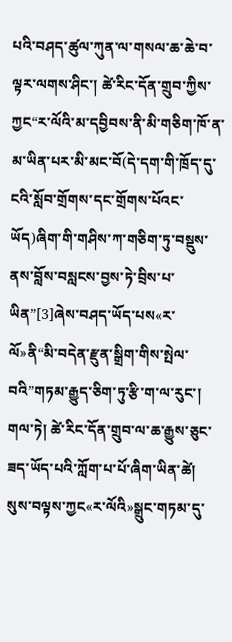པའི་བཤད་ཚུལ་ཀུན་ལ་གསལ་ཆ་ཆེ་བ་ལྟར་ལགས་ཤིང་། ཚེ་རིང་དོན་གྲུབ་ཀྱིས་ཀྱང“ར་ལོའི་མ་དབྱིབས་ནི་མི་གཅིག་ཁོ་ན་མ་ཡིན་པར་མི་མང་བོ(དེ་དག་གི་ཁྲོད་དུ་ངའི་སློབ་གྲོགས་དང་གྲོགས་པོའང་ཡོད)ཞིག་གི་གཤིས་ཀ་གཅིག་ཏུ་བསྡུས་ནས་བློས་བསླངས་བྱས་ཏེ་བྲིས་པ་ཡིན”[3]ཞེས་བཤད་ཡོད་པས«ར་ལོ»ནི“མི་བདེན་རྫུན་སྒྲིག་གིས་སྤེལ་བའི”གཏམ་རྒྱུད་ཅིག་ཏུ་རྩི་ག་ལ་རུང་། གལ་ཏེ། ཚེ་རིང་དོན་གྲུབ་ལ་ཆ་རྒྱུས་ཅུང་ཟད་ཡོད་པའི་ཀློག་པ་པོ་ཞིག་ཡིན་ཚེ། སུས་བལྟས་ཀྱང«ར་ལོའི»སྒྲུང་གཏམ་དུ་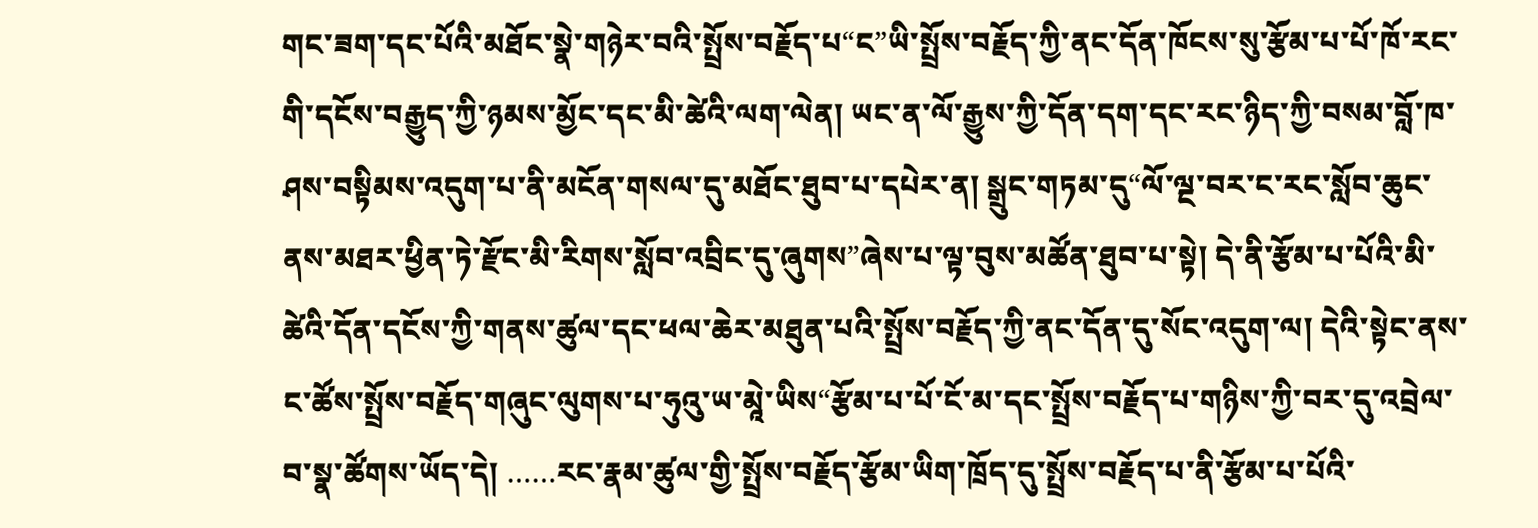གང་ཟག་དང་པོའི་མཐོང་སྣེ་གཉེར་བའི་སྤྲོས་བརྗོད་པ“ང”ཡི་སྤྲོས་བརྗོད་ཀྱི་ནང་དོན་ཁོངས་སུ་རྩོམ་པ་པོ་ཁོ་རང་གི་དངོས་བརྒྱུད་ཀྱི་ཉམས་མྱོང་དང་མི་ཚེའི་ལག་ལེན། ཡང་ན་ལོ་རྒྱུས་ཀྱི་དོན་དག་དང་རང་ཉིད་ཀྱི་བསམ་བློ་ཁ་ཤས་བསྟིམས་འདུག་པ་ནི་མངོན་གསལ་དུ་མཐོང་ཐུབ་པ་དཔེར་ན། སྒྲུང་གཏམ་དུ“ལོ་ལྔ་བར་ང་རང་སློབ་ཆུང་ནས་མཐར་ཕྱིན་ཏེ་རྫོང་མི་རིགས་སློབ་འབྲིང་དུ་ཞུགས”ཞེས་པ་ལྟ་བུས་མཚོན་ཐུབ་པ་སྟེ། དེ་ནི་རྩོམ་པ་པོའི་མི་ཚེའི་དོན་དངོས་ཀྱི་གནས་ཚུལ་དང་ཕལ་ཆེར་མཐུན་པའི་སྤྲོས་བརྗོད་ཀྱི་ནང་དོན་དུ་སོང་འདུག་ལ། དེའི་སྟེང་ནས་ང་ཚོས་སྤྲོས་བརྗོད་གཞུང་ལུགས་པ་ཧུའུ་ཡ་མཱེ་ཡིས“རྩོམ་པ་པོ་ངོ་མ་དང་སྤྲོས་བརྗོད་པ་གཉིས་ཀྱི་བར་དུ་འབྲེལ་བ་སྣ་ཚོགས་ཡོད་དེ། ……རང་རྣམ་ཚུལ་གྱི་སྤྲོས་བརྗོད་རྩོམ་ཡིག་ཁྲོད་དུ་སྤྲོས་བརྗོད་པ་ནི་རྩོམ་པ་པོའི་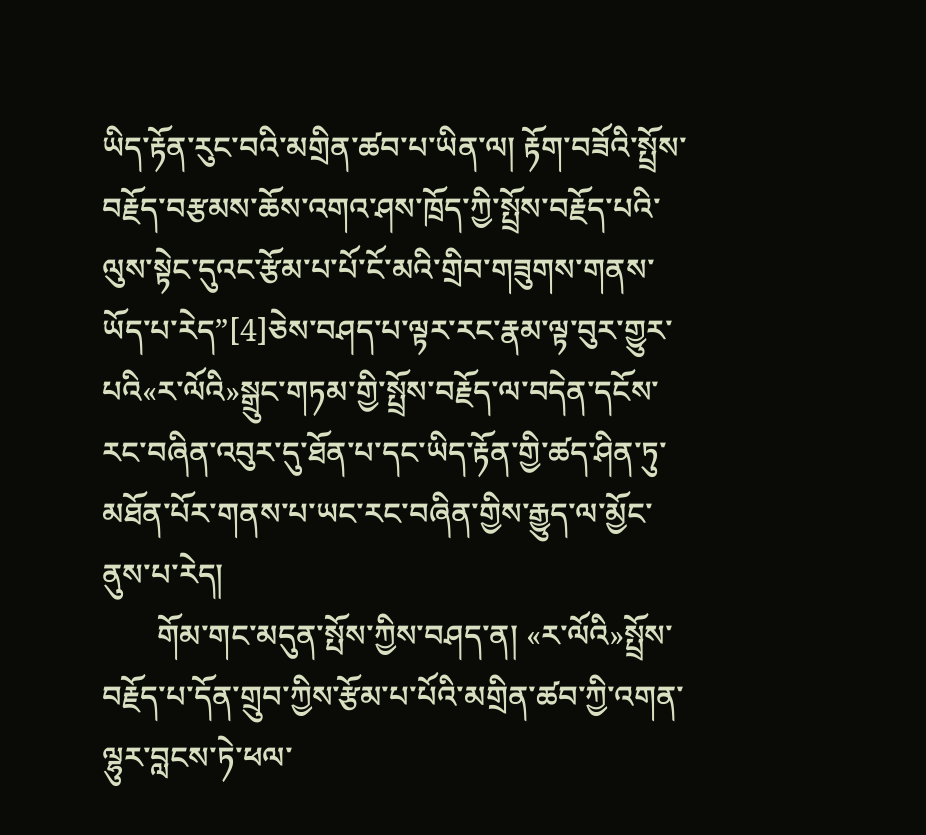ཡིད་རྟོན་རུང་བའི་མགྲིན་ཚབ་པ་ཡིན་ལ། རྟོག་བཟོའི་སྤྲོས་བརྗོད་བརྩམས་ཆོས་འགའ་ཤས་ཁྲོད་ཀྱི་སྤྲོས་བརྗོད་པའི་ལུས་སྟེང་དུའང་རྩོམ་པ་པོ་ངོ་མའི་གྲིབ་གཟུགས་གནས་ཡོད་པ་རེད”[4]ཅེས་བཤད་པ་ལྟར་རང་རྣམ་ལྟ་བུར་གྱུར་པའི«ར་ལོའི»སྒྲུང་གཏམ་གྱི་སྤྲོས་བརྗོད་ལ་བདེན་དངོས་རང་བཞིན་འབུར་དུ་ཐོན་པ་དང་ཡིད་རྟོན་གྱི་ཚད་ཤིན་ཏུ་མཐོན་པོར་གནས་པ་ཡང་རང་བཞིན་གྱིས་རྒྱུད་ལ་མྱོང་ནུས་པ་རེད།
       གོམ་གང་མདུན་སྤོས་ཀྱིས་བཤད་ན། «ར་ལོའི»སྤྲོས་བརྗོད་པ་དོན་གྲུབ་ཀྱིས་རྩོམ་པ་པོའི་མགྲིན་ཚབ་ཀྱི་འགན་ལྷུར་བླངས་ཏེ་ཕལ་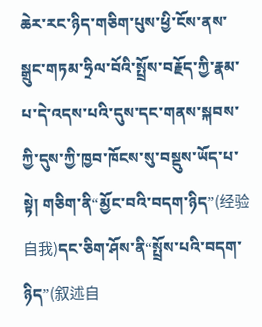ཆེར་རང་ཉིད་གཅིག་པུས་ཕྱི་ངོས་ནས་སྒྲུང་གཏམ་ཧྲིལ་བོའི་སྤྲོས་བརྗོད་ཀྱི་རྣམ་པ་དེ་འདས་པའི་དུས་དང་གནས་སྐབས་ཀྱི་དུས་ཀྱི་ཁྱབ་ཁོངས་སུ་བསྡུས་ཡོད་པ་སྟེ། གཅིག་ནི“མྱོང་བའི་བདག་ཉིད”(经验自我)དང་ཅིག་ཤོས་ནི“སྤྲོས་པའི་བདག་ཉིད”(叙述自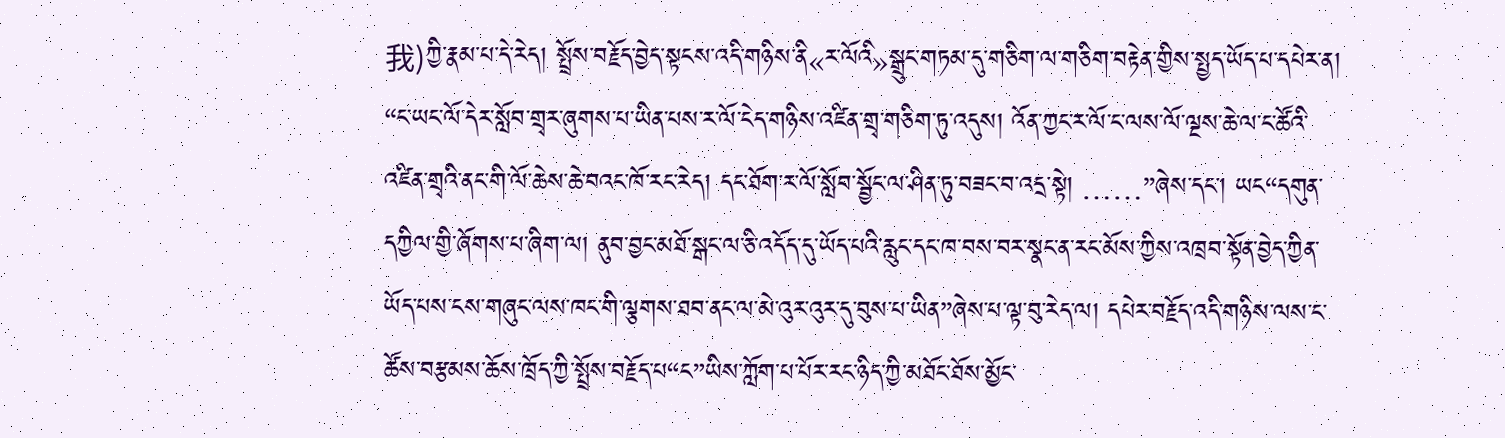我)ཀྱི་རྣམ་པ་དེ་རེད། སྤྲོས་བརྗོད་བྱེད་སྟངས་འདི་གཉིས་ནི«ར་ལོའི»སྒྲུང་གཏམ་དུ་གཅིག་ལ་གཅིག་བརྟེན་གྱིས་སྤྱད་ཡོད་པ་དཔེར་ན། “ང་ཡང་ལོ་དེར་སློབ་གྲྭར་ཞུགས་པ་ཡིན་པས་ར་ལོ་ངེད་གཉིས་འཛིན་གྲྭ་གཅིག་ཏུ་འདུས། འོན་ཀྱང་ར་ལོ་ང་ལས་ལོ་ལྔས་ཆེ་ལ་ང་ཚོའི་འཛིན་གྲྭའི་ནང་གི་ལོ་ཆེས་ཆེ་བའང་ཁོ་རང་རེད། དང་ཐོག་ར་ལོ་སློབ་སྦྱོང་ལ་ཤིན་ཏུ་བཟང་བ་འདྲ་སྟེ། ……”ཞེས་དང་། ཡང“དགུན་དཀྱིལ་གྱི་ཞོགས་པ་ཞིག་ལ། ནུབ་བྱང་མཐོ་སྒང་ལ་ཅི་འདོད་དུ་ཡོད་པའི་རླུང་དང་ཁ་བས་བར་སྣང་ན་རང་མོས་ཀྱིས་འཁྲབ་སྟོན་བྱེད་ཀྱིན་ཡོད་པས་ངས་གཞུང་ལས་ཁང་གི་ལྕགས་ཐབ་ནང་ལ་མེ་འུར་འུར་དུ་བུས་པ་ཡིན”ཞེས་པ་ལྟ་བུ་རེད་ལ། དཔེར་བརྗོད་འདི་གཉིས་ལས་ང་ཚོས་བརྩམས་ཆོས་ཁྲོད་ཀྱི་སྤྲོས་བརྗོད་པ“ང”ཡིས་ཀློག་པ་པོར་རང་ཉིད་ཀྱི་མཐོང་ཐོས་མྱོང་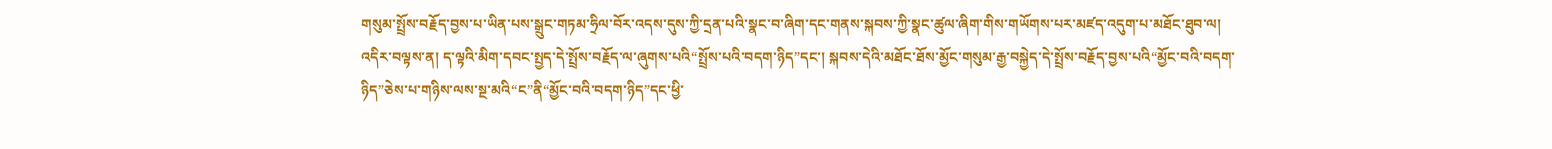གསུམ་སྤྲོས་བརྗོད་བྱས་པ་ཡིན་པས་སྒྲུང་གཏམ་ཧྲིལ་བོར་འདས་དུས་ཀྱི་དྲན་པའི་སྣང་བ་ཞིག་དང་གནས་སྐབས་ཀྱི་སྣང་ཚུལ་ཞིག་གིས་གཡོགས་པར་མཛད་འདུག་པ་མཐོང་ཐུབ་ལ། འདིར་བལྟས་ན། ད་ལྟའི་མིག་དབང་སྤྱད་དེ་སྤྲོས་བརྗོད་ལ་ཞུགས་པའི“སྤྲོས་པའི་བདག་ཉིད”དང་། སྐབས་དེའི་མཐོང་ཐོས་མྱོང་གསུམ་རྒྱ་བསྐྱེད་དེ་སྤྲོས་བརྗོད་བྱས་པའི“མྱོང་བའི་བདག་ཉིད”ཅེས་པ་གཉིས་ལས་སྔ་མའི“ང”ནི“མྱོང་བའི་བདག་ཉིད”དང་ཕྱི་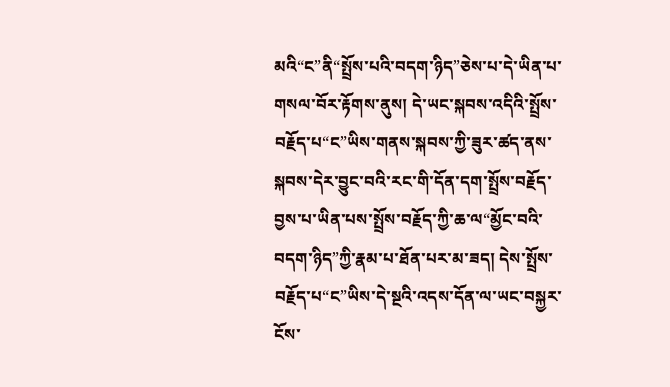མའི“ང”ནི“སྤྲོས་པའི་བདག་ཉིད”ཅེས་པ་དེ་ཡིན་པ་གསལ་བོར་རྟོགས་ནུས། དེ་ཡང་སྐབས་འདིའི་སྤྲོས་བརྗོད་པ“ང”ཡིས་གནས་སྐབས་ཀྱི་ཟུར་ཚད་ནས་སྐབས་དེར་བྱུང་བའི་རང་གི་དོན་དག་སྤྲོས་བརྗོད་བྱས་པ་ཡིན་པས་སྤྲོས་བརྗོད་ཀྱི་ཆ་ལ“མྱོང་བའི་བདག་ཉིད”ཀྱི་རྣམ་པ་ཐོན་པར་མ་ཟད། དེས་སྤྲོས་བརྗོད་པ“ང”ཡིས་དེ་སྔའི་འདས་དོན་ལ་ཡང་བསྐྱར་ངོས་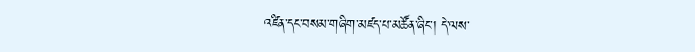འཛིན་དང་བསམ་གཞིག་མཛད་པ་མཚོན་ཞིང་། དེ་ལས་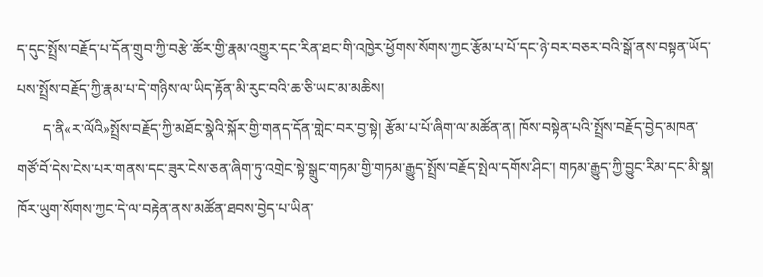ད་དུང་སྤྲོས་བརྗོད་པ་དོན་གྲུབ་ཀྱི་བརྩེ་ཚོར་གྱི་རྣམ་འགྱུར་དང་རིན་ཐང་གི་འཁྱེར་ཕྱོགས་སོགས་ཀྱང་རྩོམ་པ་པོ་དང་ཉེ་བར་བཅར་བའི་སྒོ་ནས་བསྟན་ཡོད་པས་སྤྲོས་བརྗོད་ཀྱི་རྣམ་པ་དེ་གཉིས་ལ་ཡིད་རྟོན་མི་རུང་བའི་ཆ་ཅི་ཡང་མ་མཆིས།
       ད་ནི«ར་ལོའི»སྤྲོས་བརྗོད་ཀྱི་མཐོང་སྣེའི་སྐོར་གྱི་གནད་དོན་གླེང་བར་བྱ་སྟེ། རྩོམ་པ་པོ་ཞིག་ལ་མཚོན་ན། ཁོས་བསྟེན་པའི་སྤྲོས་བརྗོད་བྱེད་མཁན་གཙོ་བོ་དེས་ངེས་པར་གནས་དང་ཟུར་ངེས་ཅན་ཞིག་ཏུ་འགྲེང་སྟེ་སྒྲུང་གཏམ་གྱི་གཏམ་རྒྱུད་སྤྲོས་བརྗོད་སྤེལ་དགོས་ཤིང་། གཏམ་རྒྱུད་ཀྱི་བྱུང་རིམ་དང་མི་སྣ། ཁོར་ཡུག་སོགས་ཀྱང་དེ་ལ་བརྟེན་ནས་མཚོན་ཐབས་བྱེད་པ་ཡིན་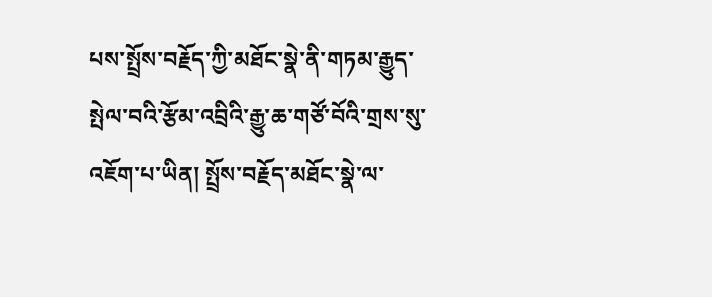པས་སྤྲོས་བརྗོད་ཀྱི་མཐོང་སྣེ་ནི་གཏམ་རྒྱུད་སྤེལ་བའི་རྩོམ་འབྲིའི་རྒྱུ་ཆ་གཙོ་བོའི་གྲས་སུ་འཇོག་པ་ཡིན། སྤྲོས་བརྗོད་མཐོང་སྣེ་ལ་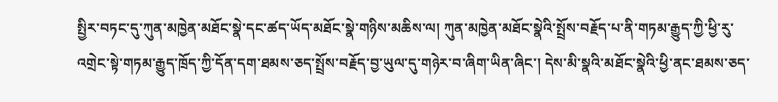སྤྱིར་བཏང་དུ་ཀུན་མཁྱེན་མཐོང་སྣེ་དང་ཚད་ཡོད་མཐོང་སྣེ་གཉིས་མཆིས་ལ། ཀུན་མཁྱེན་མཐོང་སྣེའི་སྤྲོས་བརྗོད་པ་ནི་གཏམ་རྒྱུད་ཀྱི་ཕྱི་རུ་འགྲེང་སྟེ་གཏམ་རྒྱུད་ཁྲོད་ཀྱི་དོན་དག་ཐམས་ཅད་སྤྲོས་བརྗོད་བྱ་ཡུལ་དུ་གཉེར་བ་ཞིག་ཡིན་ཞིང་། དེས་མི་སྣའི་མཐོང་སྣེའི་ཕྱི་ནང་ཐམས་ཅད་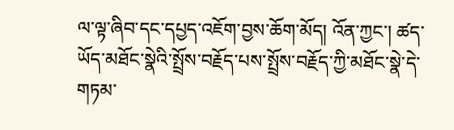ལ་ལྟ་ཞིབ་དང་དཔྱད་འཇོག་བྱས་ཆོག་མོད། འོན་ཀྱང་། ཚད་ཡོད་མཐོང་སྣེའི་སྤྲོས་བརྗོད་པས་སྤྲོས་བརྗོད་ཀྱི་མཐོང་སྣེ་དེ་གཏམ་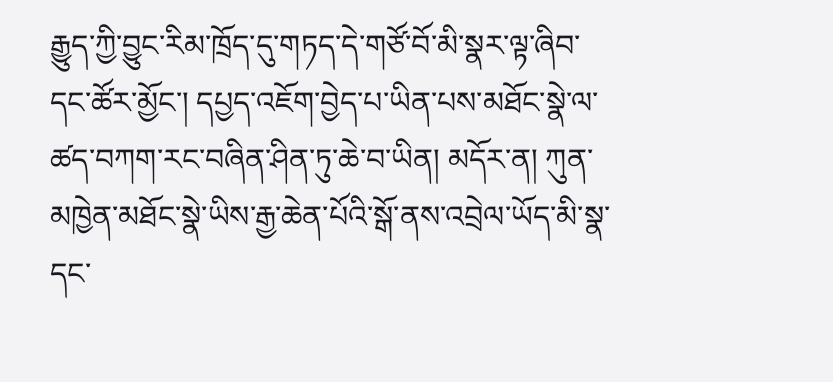རྒྱུད་ཀྱི་བྱུང་རིམ་ཁྲོད་དུ་གཏད་དེ་གཙོ་བོ་མི་སྣར་ལྟ་ཞིབ་དང་ཚོར་མྱོང་། དཔྱད་འཇོག་བྱེད་པ་ཡིན་པས་མཐོང་སྣེ་ལ་ཚད་བཀག་རང་བཞིན་ཤིན་ཏུ་ཆེ་བ་ཡིན། མདོར་ན། ཀུན་མཁྱེན་མཐོང་སྣེ་ཡིས་རྒྱ་ཆེན་པོའི་སྒོ་ནས་འབྲེལ་ཡོད་མི་སྣ་དང་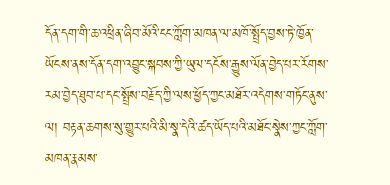དོན་དག་གི་ཆ་འཕྲིན་ཞིབ་མོའི་ངང་ཀློག་མཁན་ལ་མཁོ་སྤྲོད་བྱས་ཏེ་ཁྱོན་ཡོངས་ནས་དོན་དག་འབྱུང་སྐབས་ཀྱི་ཡུལ་དངོས་རྒྱུས་ལོན་བྱེད་པར་རོགས་རམ་བྱེད་ཐུབ་པ་དང་སྤྲོས་བརྗོད་ཀྱི་ལས་ཕྱོད་ཀྱང་མཐོར་འདེགས་གཏོང་ནུས་ལ། བརྟན་ཆགས་སུ་གྱུར་པའི་མི་སྣ་དེའི་ཚད་ཡོད་པའི་མཐོང་སྣེས་ཀྱང་ཀློག་མཁན་རྣམས་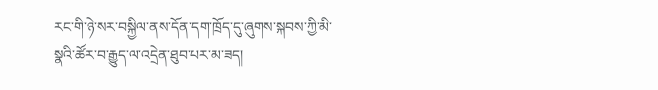རང་གི་ཉེ་སར་བསྐྱིལ་ནས་དོན་དག་ཁྲོད་དུ་ཞུགས་སྐབས་ཀྱི་མི་སྣའི་ཚོར་བ་རྒྱུད་ལ་འདྲེན་ཐུབ་པར་མ་ཟད།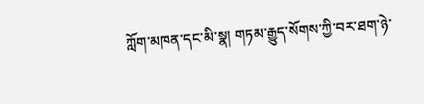ཀློག་མཁན་དང་མི་སྣ། གཏམ་རྒྱུད་སོགས་ཀྱི་བར་ཐག་ཉེ་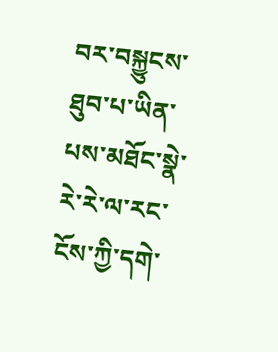བར་བསྐྱུངས་ཐུབ་པ་ཡིན་པས་མཐོང་སྣེ་རེ་རེ་ལ་རང་ངོས་ཀྱི་དགེ་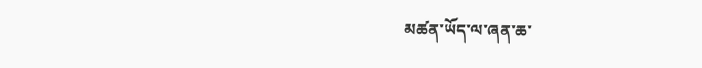མཚན་ཡོད་ལ་ཞན་ཆ་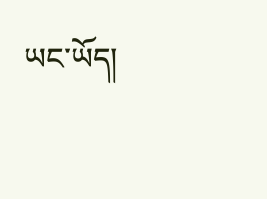ཡང་ཡོད།